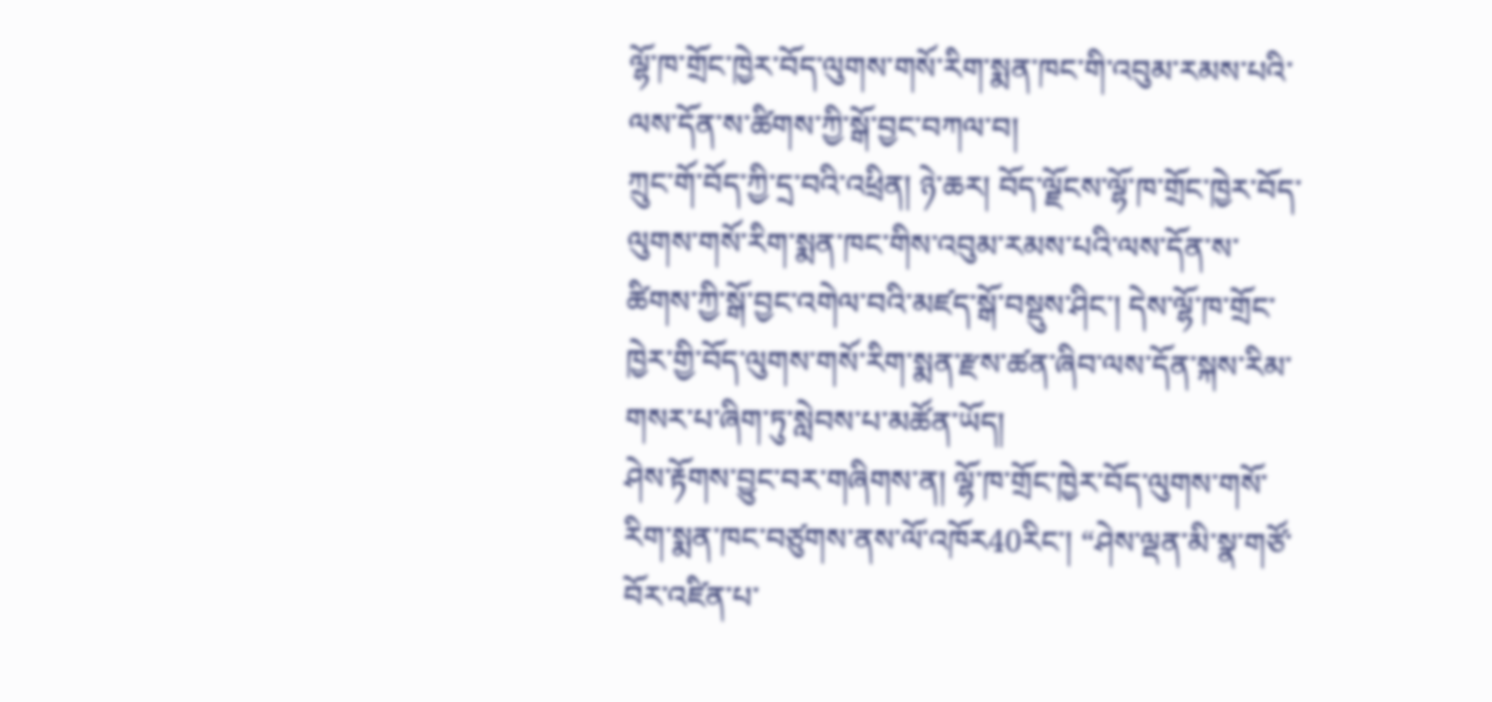ལྷོ་ཁ་གྲོང་ཁྱེར་བོད་ལུགས་གསོ་རིག་སྨན་ཁང་གི་འབུམ་རམས་པའི་ལས་དོན་ས་ཚིགས་ཀྱི་སྒོ་བྱང་བཀལ་བ།
ཀྲུང་གོ་བོད་ཀྱི་དྲ་བའི་འཕྲིན། ཉེ་ཆར། བོད་ལྗོངས་ལྷོ་ཁ་གྲོང་ཁྱེར་བོད་ལུགས་གསོ་རིག་སྨན་ཁང་གིས་འབུམ་རམས་པའི་ལས་དོན་ས་ཚིགས་ཀྱི་སྒོ་བྱང་འགེལ་བའི་མཛད་སྒོ་བསྡུས་ཤིང་། དེས་ལྷོ་ཁ་གྲོང་ཁྱེར་གྱི་བོད་ལུགས་གསོ་རིག་སྨན་རྫས་ཚན་ཞིབ་ལས་དོན་སྐས་རིམ་གསར་པ་ཞིག་ཏུ་སླེབས་པ་མཚོན་ཡོད།
ཤེས་རྟོགས་བྱུང་བར་གཞིགས་ན། ལྷོ་ཁ་གྲོང་ཁྱེར་བོད་ལུགས་གསོ་རིག་སྨན་ཁང་བཙུགས་ནས་ལོ་འཁོར40རིང་། “ཤེས་ལྡན་མི་སྣ་གཙོ་བོར་འཛིན་པ་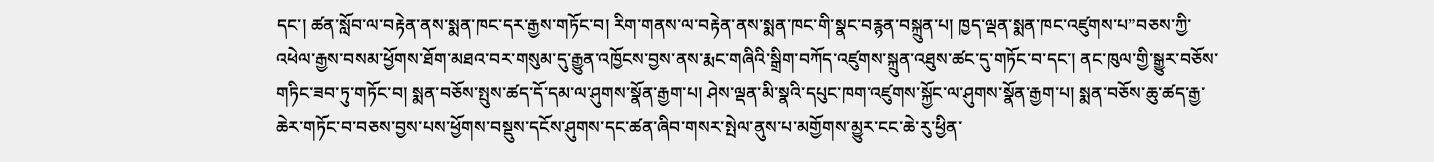དང་། ཚན་སློབ་ལ་བརྟེན་ནས་སྨན་ཁང་དར་རྒྱས་གཏོང་བ། རིག་གནས་ལ་བརྟེན་ནས་སྨན་ཁང་གི་སྣང་བརྙན་བསྐྲུན་པ། ཁྱད་ལྡན་སྨན་ཁང་འཛུགས་པ”བཅས་ཀྱི་འཕེལ་རྒྱས་བསམ་ཕྱོགས་ཐོག་མཐའ་བར་གསུམ་དུ་རྒྱུན་འཁྱོངས་བྱས་ནས་རྨང་གཞིའི་སྒྲིག་བཀོད་འཛུགས་སྐྲུན་འཐུས་ཚང་དུ་གཏོང་བ་དང་། ནང་ཁུལ་གྱི་སྒྱུར་བཅོས་གཏིང་ཟབ་ཏུ་གཏོང་བ། སྨན་བཅོས་སྤུས་ཚད་དོ་དམ་ལ་ཤུགས་སྣོན་རྒྱག་པ། ཤེས་ལྡན་མི་སྣའི་དཔུང་ཁག་འཛུགས་སྐྱོང་ལ་ཤུགས་སྣོན་རྒྱག་པ། སྨན་བཅོས་ཆུ་ཚད་རྒྱ་ཆེར་གཏོང་བ་བཅས་བྱས་པས་ཕྱོགས་བསྡུས་དངོས་ཤུགས་དང་ཚན་ཞིབ་གསར་སྤེལ་ནུས་པ་མགྱོགས་མྱུར་ངང་ཆེ་རུ་ཕྱིན་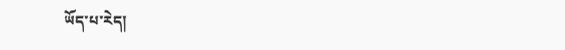ཡོད་པ་རེད།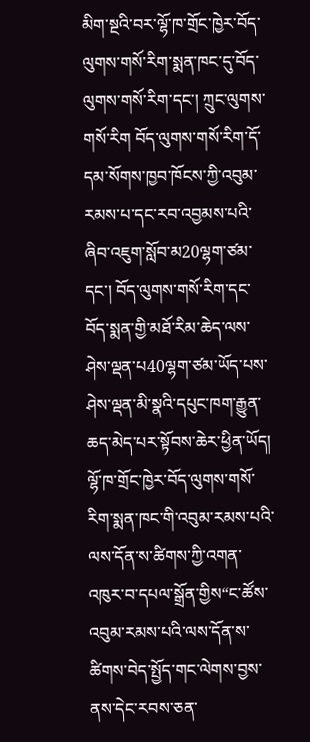མིག་སྔའི་བར་ལྷོ་ཁ་གྲོང་ཁྱེར་བོད་ལུགས་གསོ་རིག་སྨན་ཁང་དུ་བོད་ལུགས་གསོ་རིག་དང་། ཀྲུང་ལུགས་གསོ་རིག བོད་ལུགས་གསོ་རིག་དོ་དམ་སོགས་ཁྱབ་ཁོངས་ཀྱི་འབུམ་རམས་པ་དང་རབ་འབྱམས་པའི་ཞིབ་འཇུག་སློབ་མ20ལྷག་ཙམ་དང་། བོད་ལུགས་གསོ་རིག་དང་བོད་སྨན་གྱི་མཐོ་རིམ་ཆེད་ལས་ཤེས་ལྡན་པ40ལྷག་ཙམ་ཡོད་པས་ཤེས་ལྡན་མི་སྣའི་དཔུང་ཁག་རྒྱུན་ཆད་མེད་པར་སྟོབས་ཆེར་ཕྱིན་ཡོད།
ལྷོ་ཁ་གྲོང་ཁྱེར་བོད་ལུགས་གསོ་རིག་སྨན་ཁང་གི་འབུམ་རམས་པའི་ལས་དོན་ས་ཚིགས་ཀྱི་འགན་འཁུར་བ་དཔལ་སྒྲོན་གྱིས“ང་ཚོས་འབུམ་རམས་པའི་ལས་དོན་ས་ཚིགས་བེད་སྤྱོད་གང་ལེགས་བྱས་ནས་དེང་རབས་ཅན་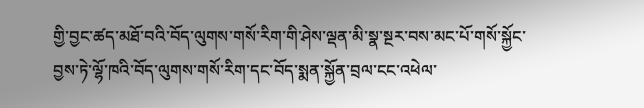གྱི་བྱང་ཚད་མཐོ་བའི་བོད་ལུགས་གསོ་རིག་གི་ཤེས་ལྡན་མི་སྣ་སྔར་བས་མང་པོ་གསོ་སྐྱོང་བྱས་ཏེ་ལྷོ་ཁའི་བོད་ལུགས་གསོ་རིག་དང་བོད་སྨན་སྐྱོན་བྲལ་ངང་འཕེལ་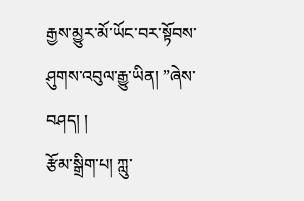རྒྱས་མྱུར་མོ་ཡོང་བར་སྟོབས་ཤུགས་འབུལ་རྒྱུ་ཡིན། ”ཞེས་བཤད། །
རྩོམ་སྒྲིག་པ། ཀླུ་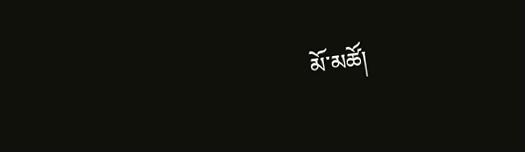མོ་མཚོ།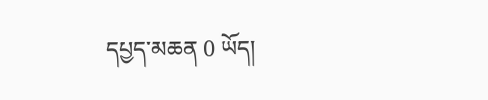དཔྱད་མཆན 0 ཡོད།